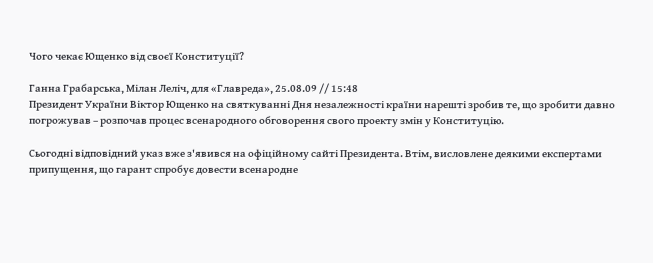Чого чекає Ющенко від своєї Конституції?

Ганна Грабарська, Мілан Леліч, для «Главреда», 25.08.09 // 15:48
Президент України Віктор Ющенко на святкуванні Дня незалежності країни нарешті зробив те, що зробити давно погрожував – розпочав процес всенародного обговорення свого проекту змін у Конституцію.

Сьогодні відповідний указ вже з'явився на офіційному сайті Президента. Втім, висловлене деякими експертами припущення, що гарант спробує довести всенародне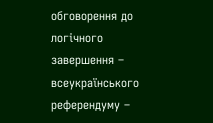обговорення до логічного завершення – всеукраїнського референдуму –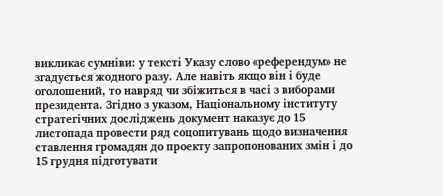викликає сумніви: у тексті Указу слово «референдум» не згадується жодного разу. Але навіть якщо він і буде оголошений, то навряд чи збіжиться в часі з виборами президента. Згідно з указом, Національному інституту стратегічних досліджень документ наказує до 15 листопада провести ряд соцопитувань щодо визначення ставлення громадян до проекту запропонованих змін і до 15 грудня підготувати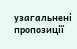узагальнені пропозиції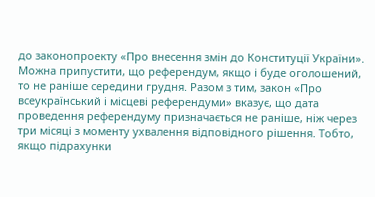до законопроекту «Про внесення змін до Конституції України». Можна припустити, що референдум, якщо і буде оголошений, то не раніше середини грудня. Разом з тим, закон «Про всеукраїнський і місцеві референдуми» вказує, що дата проведення референдуму призначається не раніше, ніж через три місяці з моменту ухвалення відповідного рішення. Тобто, якщо підрахунки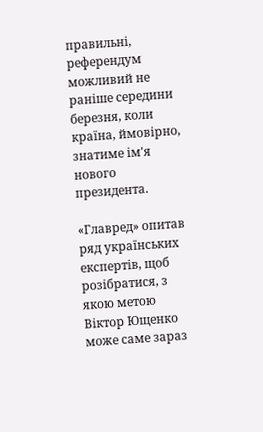правильні, референдум можливий не раніше середини березня, коли країна, ймовірно, знатиме ім'я нового президента.

«Главред» опитав ряд українських експертів, щоб розібратися, з якою метою Віктор Ющенко може саме зараз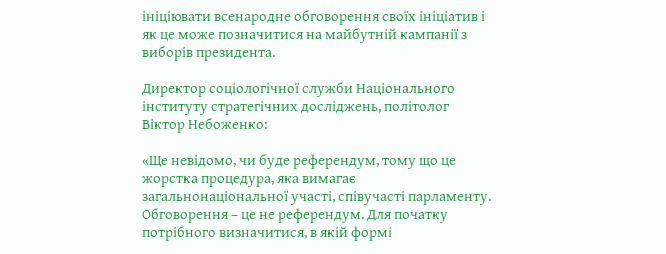ініціювати всенародне обговорення своїх ініціатив і як це може позначитися на майбутній кампанії з виборів президента.

Директор соціологічної служби Національного інституту стратегічних досліджень, політолог Віктор Небоженко:

«Ще невідомо, чи буде референдум, тому що це жорстка процедура, яка вимагає загальнонаціональної участі, співучасті парламенту. Обговорення – це не референдум. Для початку потрібного визначитися, в якій формі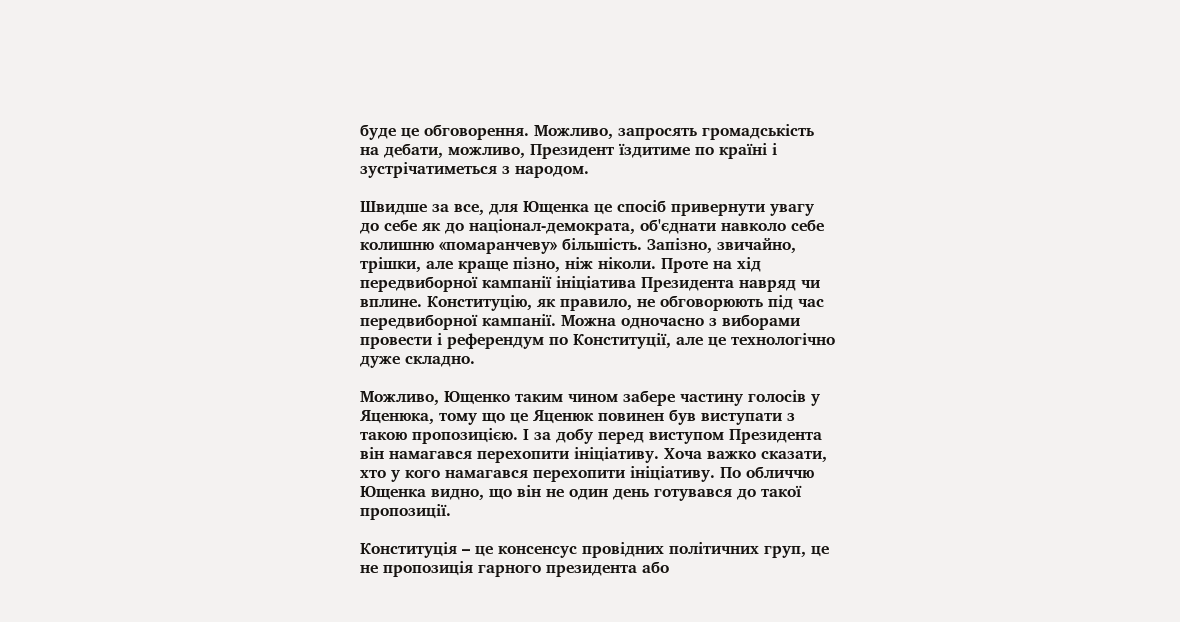буде це обговорення. Можливо, запросять громадськість на дебати, можливо, Президент їздитиме по країні і зустрічатиметься з народом.

Швидше за все, для Ющенка це спосіб привернути увагу до себе як до націонал-демократа, об'єднати навколо себе колишню «помаранчеву» більшість. Запізно, звичайно, трішки, але краще пізно, ніж ніколи. Проте на хід передвиборної кампанії ініціатива Президента навряд чи вплине. Конституцію, як правило, не обговорюють під час передвиборної кампанії. Можна одночасно з виборами провести і референдум по Конституції, але це технологічно дуже складно.

Можливо, Ющенко таким чином забере частину голосів у Яценюка, тому що це Яценюк повинен був виступати з такою пропозицією. І за добу перед виступом Президента він намагався перехопити ініціативу. Хоча важко сказати, хто у кого намагався перехопити ініціативу. По обличчю Ющенка видно, що він не один день готувався до такої пропозиції.

Конституція – це консенсус провідних політичних груп, це не пропозиція гарного президента або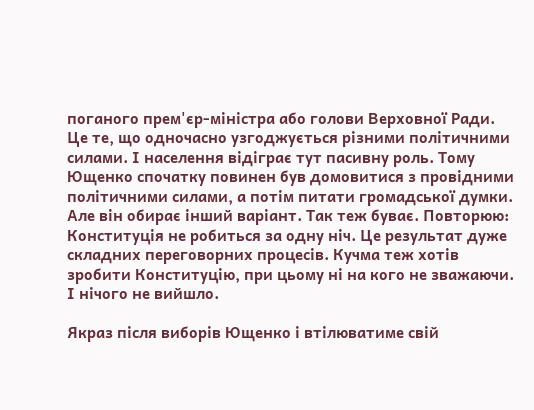поганого прем'єр-міністра або голови Верховної Ради. Це те, що одночасно узгоджується різними політичними силами. І населення відіграє тут пасивну роль. Тому Ющенко спочатку повинен був домовитися з провідними політичними силами, а потім питати громадської думки. Але він обирає інший варіант. Так теж буває. Повторюю: Конституція не робиться за одну ніч. Це результат дуже складних переговорних процесів. Кучма теж хотів зробити Конституцію, при цьому ні на кого не зважаючи. І нічого не вийшло.

Якраз після виборів Ющенко і втілюватиме свій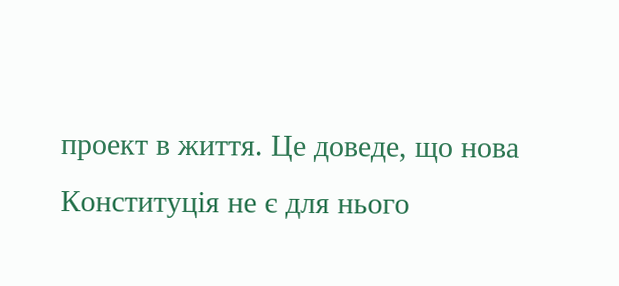проект в життя. Це доведе, що нова Конституція не є для нього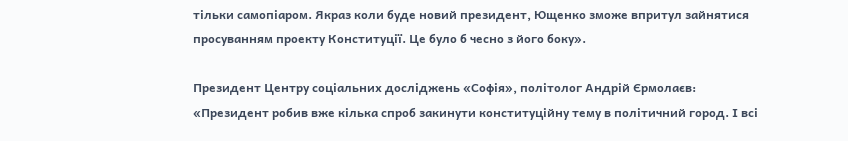тільки самопіаром. Якраз коли буде новий президент, Ющенко зможе впритул зайнятися просуванням проекту Конституції. Це було б чесно з його боку».

Президент Центру соціальних досліджень «Софія», політолог Андрій Єрмолаєв: «Президент робив вже кілька спроб закинути конституційну тему в політичний город. І всі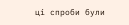ці спроби були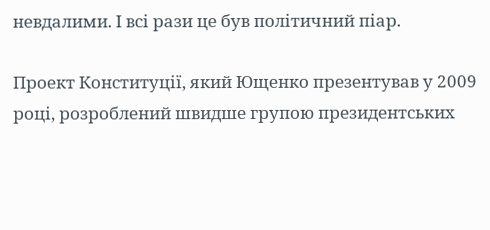невдалими. І всі рази це був політичний піар.

Проект Конституції, який Ющенко презентував у 2009 році, розроблений швидше групою президентських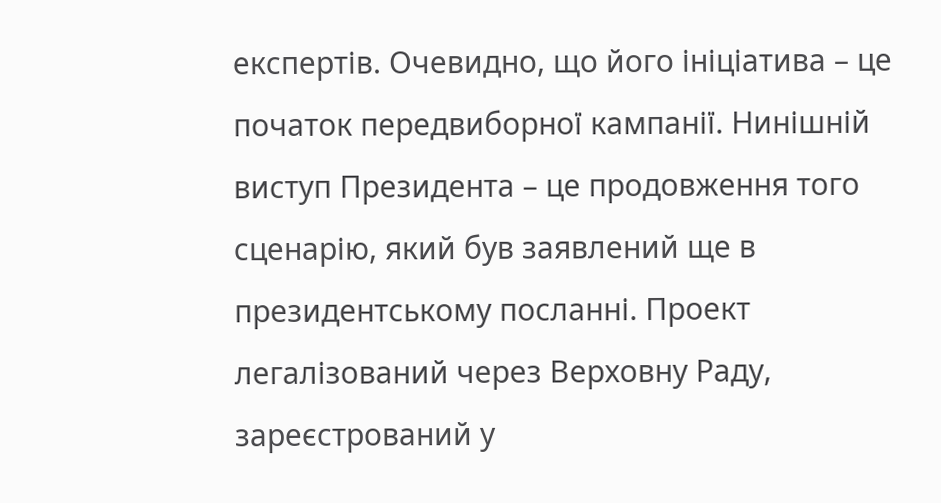експертів. Очевидно, що його ініціатива – це початок передвиборної кампанії. Нинішній виступ Президента – це продовження того сценарію, який був заявлений ще в президентському посланні. Проект легалізований через Верховну Раду, зареєстрований у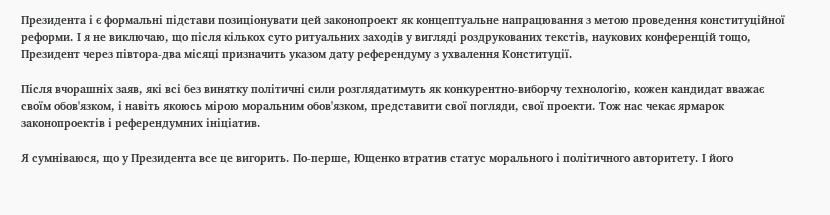Президента і є формальні підстави позиціонувати цей законопроект як концептуальне напрацювання з метою проведення конституційної реформи. І я не виключаю, що після кількох суто ритуальних заходів у вигляді роздрукованих текстів, наукових конференцій тощо, Президент через півтора-два місяці призначить указом дату референдуму з ухвалення Конституції.

Після вчорашніх заяв, які всі без винятку політичні сили розглядатимуть як конкурентно-виборчу технологію, кожен кандидат вважає своїм обов'язком, і навіть якоюсь мірою моральним обов'язком, представити свої погляди, свої проекти. Тож нас чекає ярмарок законопроектів і референдумних ініціатив.

Я сумніваюся, що у Президента все це вигорить. По-перше, Ющенко втратив статус морального і політичного авторитету. І його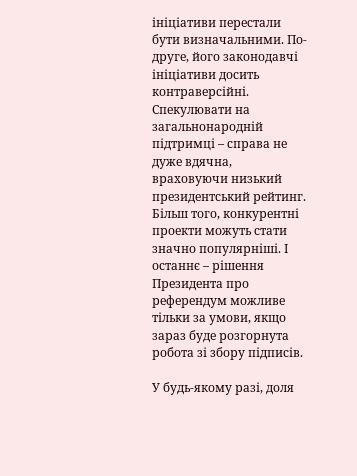ініціативи перестали бути визначальними. По-друге, його законодавчі ініціативи досить контраверсійні. Спекулювати на загальнонародній підтримці – справа не дуже вдячна, враховуючи низький президентський рейтинг. Більш того, конкурентні проекти можуть стати значно популярніші. І останнє – рішення Президента про референдум можливе тільки за умови, якщо зараз буде розгорнута робота зі збору підписів.

У будь-якому разі, доля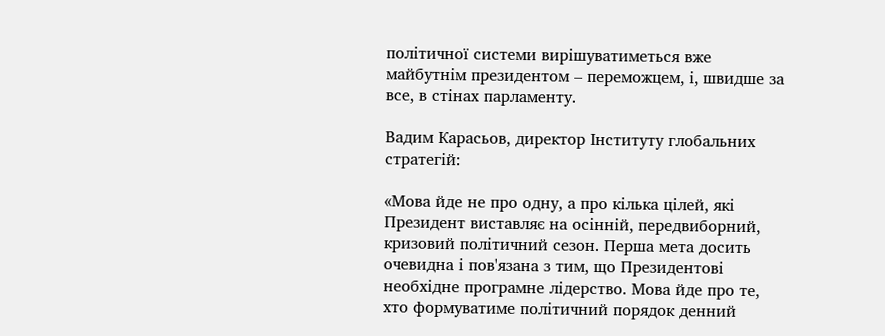політичної системи вирішуватиметься вже майбутнім президентом – переможцем, і, швидше за все, в стінах парламенту.

Вадим Карасьов, директор Інституту глобальних стратегій:

«Мова йде не про одну, а про кілька цілей, які Президент виставляє на осінній, передвиборний, кризовий політичний сезон. Перша мета досить очевидна і пов'язана з тим, що Президентові необхідне програмне лідерство. Мова йде про те, хто формуватиме політичний порядок денний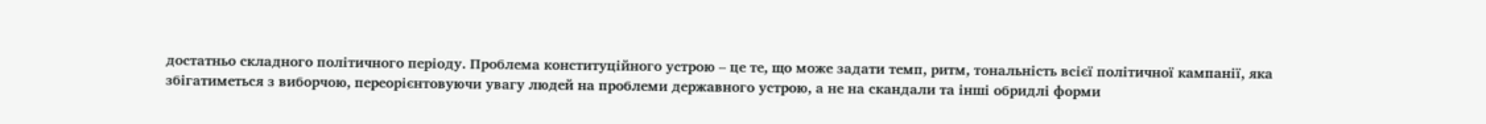достатньо складного політичного періоду. Проблема конституційного устрою – це те, що може задати темп, ритм, тональність всієї політичної кампанії, яка збігатиметься з виборчою, переорієнтовуючи увагу людей на проблеми державного устрою, а не на скандали та інші обридлі форми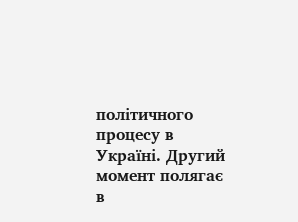політичного процесу в Україні. Другий момент полягає в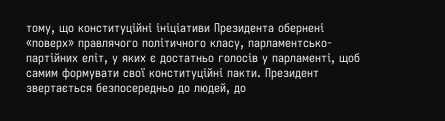тому, що конституційні ініціативи Президента обернені «поверх» правлячого політичного класу, парламентсько-партійних еліт, у яких є достатньо голосів у парламенті, щоб самим формувати свої конституційні пакти. Президент звертається безпосередньо до людей, до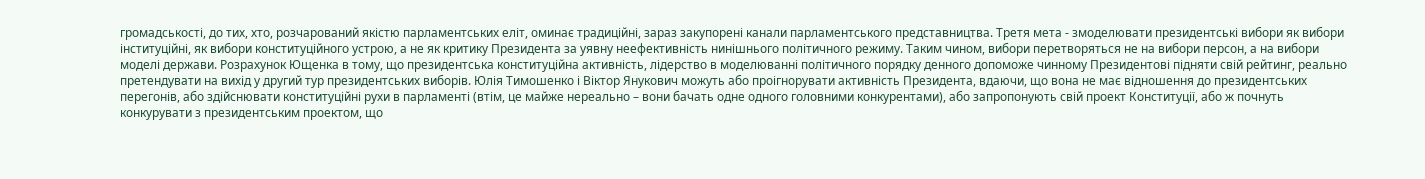громадськості, до тих, хто, розчарований якістю парламентських еліт, оминає традиційні, зараз закупорені канали парламентського представництва. Третя мета - змоделювати президентські вибори як вибори інституційні, як вибори конституційного устрою, а не як критику Президента за уявну неефективність нинішнього політичного режиму. Таким чином, вибори перетворяться не на вибори персон, а на вибори моделі держави. Розрахунок Ющенка в тому, що президентська конституційна активність, лідерство в моделюванні політичного порядку денного допоможе чинному Президентові підняти свій рейтинг, реально претендувати на вихід у другий тур президентських виборів. Юлія Тимошенко і Віктор Янукович можуть або проігнорувати активність Президента, вдаючи, що вона не має відношення до президентських перегонів, або здійснювати конституційні рухи в парламенті (втім, це майже нереально – вони бачать одне одного головними конкурентами), або запропонують свій проект Конституції, або ж почнуть конкурувати з президентським проектом, що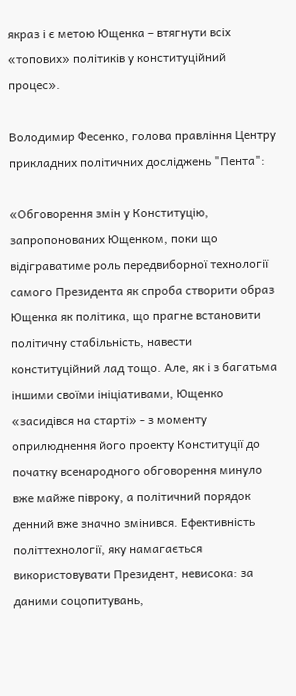якраз і є метою Ющенка – втягнути всіх «топових» політиків у конституційний процес».

Володимир Фесенко, голова правління Центру прикладних політичних досліджень "Пента":

«Обговорення змін у Конституцію, запропонованих Ющенком, поки що відіграватиме роль передвиборної технології самого Президента як спроба створити образ Ющенка як політика, що прагне встановити політичну стабільність, навести конституційний лад тощо. Але, як і з багатьма іншими своїми ініціативами, Ющенко «засидівся на старті» - з моменту оприлюднення його проекту Конституції до початку всенародного обговорення минуло вже майже півроку, а політичний порядок денний вже значно змінився. Ефективність політтехнології, яку намагається використовувати Президент, невисока: за даними соцопитувань,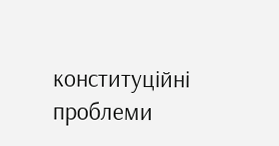конституційні проблеми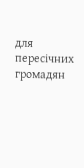для пересічних громадян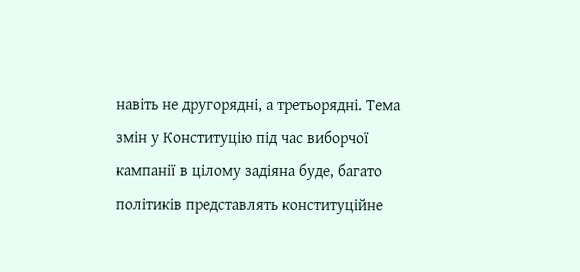навіть не другорядні, а третьорядні. Тема змін у Конституцію під час виборчої кампанії в цілому задіяна буде, багато політиків представлять конституційне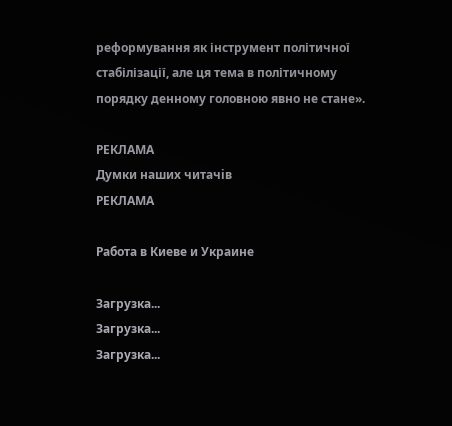реформування як інструмент політичної стабілізації, але ця тема в політичному порядку денному головною явно не стане».

РЕКЛАМА
Думки наших читачiв
РЕКЛАМА

Работа в Киеве и Украине

Загрузка...
Загрузка...
Загрузка...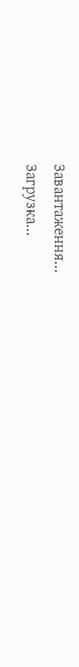Завантаження...
Загрузка...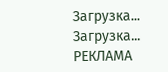Загрузка...
Загрузка...
РЕКЛАМА